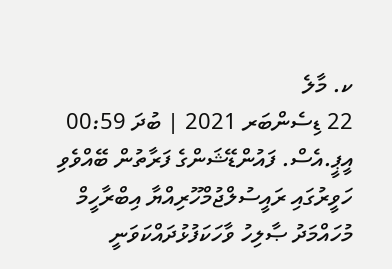ކ. މާލެ
22 ޑިސެންބަރ 2021 | ބުދަ 00:59
އީޕީ.އެސް. ފައުންޑޭޝަންގެ ފަރާތުން ބޭއްވެވި ހަވީރުގައި ރައީސުލްޖުމްހޫރިއްޔާ އިބްރާހީމް މުހައްމަދު ޞާލިހު ވާހަކަފުޅުދައްކަވަނީ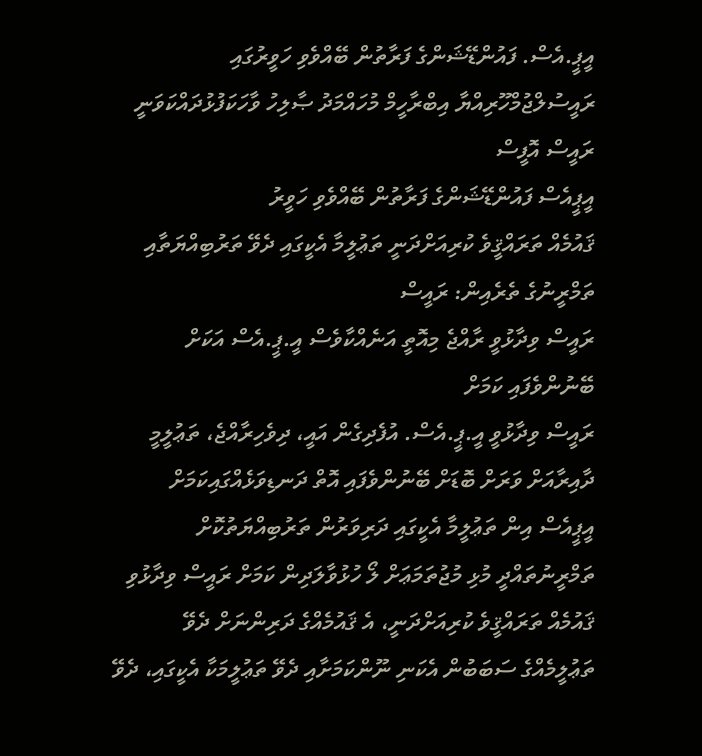އީޕީ.އެސް. ފައުންޑޭޝަންގެ ފަރާތުން ބޭއްވެވި ހަވީރުގައި ރައީސުލްޖުމްހޫރިއްޔާ އިބްރާހީމް މުހައްމަދު ޞާލިހު ވާހަކަފުޅުދައްކަވަނީ
ރައީސް އޮފީސް
އީޕީއެސް ފައުންޑޭޝަންގެ ފަރާތުން ބޭއްވެވި ހަވީރު
ޤައުމެއް ތަރައްޤީވެ ކުރިއަށްދަނީ ތަޢުލީމާ އެކީގައި ދެވޭ ތަރުބިއްޔަތާއި ތަމްރީނުގެ ތެރެއިން: ރައީސް
ރައީސް ވިދާޅުވީ ރާއްޖެ މިއޮތީ އަނެއްކާވެސް އީ.ޕީ.އެސް އަކަށް ބޭނުންވެފައި ކަމަށް
ރައީސް ވިދާޅުވީ އީ.ޕީ.އެސް. އުފެދިގެން އައީ، ދިވެހިރާއްޖެ، ތަޢުލީމީ ދާއިރާއަށް ވަރަށް ބޮޑަށް ބޭނުންވެފައި އޮތް ދަނޑިވަޅެއްގައިކަމަށް
އީޕީއެސް އިން ތަޢުލީމާ އެކީގައި ދަރިވަރުން ތަރުބިއްޔަތުކޮށް ތަމްރީނުތައްދީ މުޅި މުޖުތަމަޢަށް ލޯ ހުޅުވާލަދިން ކަމަށް ރައީސް ވިދާޅުވި
ޤައުމެއް ތަރައްޤީވެ ކުރިއަށްދަނީ، އެ ޤައުމެއްގެ ދަރިންނަށް ދެވޭ ތަޢުލީމެއްގެ ސަބަބުން އެކަނި ނޫންކަމަށާއި ދެވޭ ތަޢުލީމަކާ އެކީގައި، ދެވޭ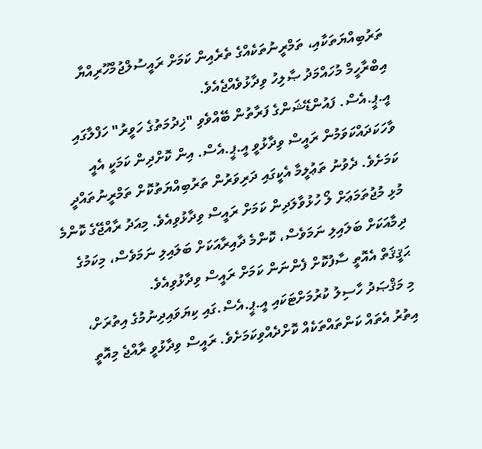ތަރުބިއްޔަތަކާއި، ތަމްރީނުތަކެއްގެ ތެރެއިން ކަމަށް ރައީސުލްޖުމްހޫރިއްޔާ އިބްރާހީމް މުހައްމަދު ޞާލިހު ވިދާޅުވެއްޖެއެވެ.
އީ.ޕީ.އެސް. ފައުންޑޭޝަންގެ ފަރާތުން ބޭއްވެވި "ޚިދުމަތުގެ ހަވީރު" ހަފްލާގައި ވާހަކަދައްކަވަމުން ރައީސް ވިދާޅުވީ އީ.ޕީ.އެސް. އިން ކޮށްދިން ކަމަކީ އެއީ ކަމަށެވެ. ދެވުނު ތަޢުލީމާ އެކީގައި ދަރިވަރުން ތަރުބިއްޔަތުކޮށް ތަމްރީނުތައްދީ މުޅި މުޖުތަމަޢަށް ލޯ ހުޅުވާލަދިން ކަމަށް ރައީސް ވިދާޅުވިއެވެ. މިއަދު ރާއްޖޭގެ ކޮންމެ ދިމާއަކަށް ބަލައިލި ނަމަވެސް، ކޮންމެ ދާއިރާއަކަށް ބަލައިލި ނަމަވެސް، މިކަމުގެ ޙަޤީޤަތް އެއޮތީ ސާފުކޮށް ފެންނަން ކަމަށް ރައީސް ވިދާޅުވިއެވެ.
މި މަޤްޞަދު ހާސިލު ކުރުމަށްޓަކައި އީ.ޕީ.އެސް.ގައި ކިޔަވައިދިނުމުގެ އިތުރަށް، އިތުރު އެތައް ކަންތައްތަކެއް ކޮށްދެއްވިކަމަށެވެ. ރައީސް ވިދާޅުވީ ރާއްޖެ މިއޮތީ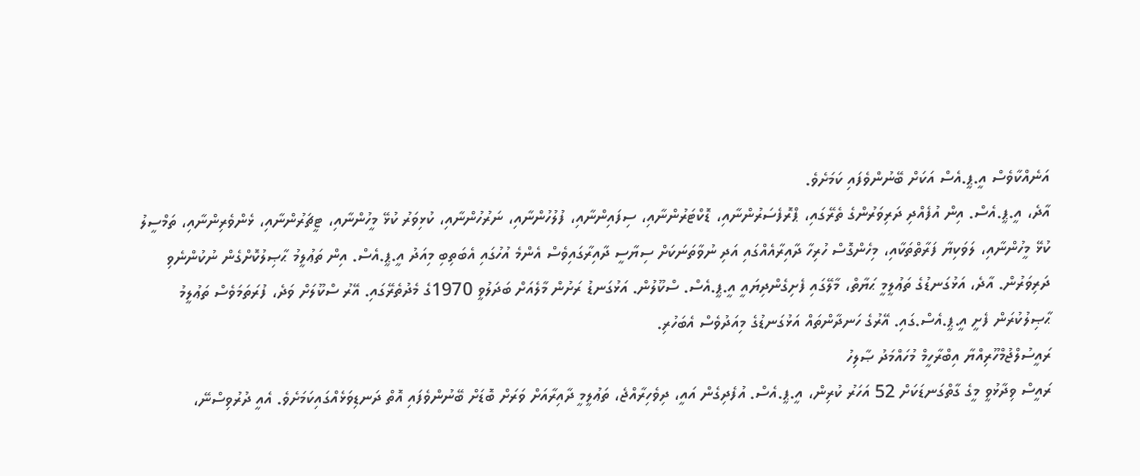އަނެއްކާވެސް އީ.ޕީ.އެސް އަކަށް ބޭނުންވެފައި ކަމަށެވެ.
އާދެ، އީ.ޕީ.އެސް. އިން އުފެއްދި ދަރިވަރުންގެ ތެރޭގައި، ޕްރޮފެސަރުންނާއި، ޑޮކްޓަރުންނާއި، ސިފައިންނާއި، ފުލުހުންނާއި، ނަރުހުންނާއި، ކުޅިވަރު ކުޅޭ މީހުންނާއި، ޓީޗަރުންނާއި، ޅެންވެރިންނާއި، ތަމްސީލު ކުޅޭ މީހުންނާއި، ލަވަކިޔާ ފަރާތްތަކާއި، މިހެންގޮސް ހުރިހާ ދާއިރާއެއްގައި އަދި ނުވާތަނަކަށް ސިޔާސީ ދާއިރާގައިވެސް އެންމެ އުހުގައި އެބަތިބި މިއަދު އީ.ޕީ.އެސް. އިން ތަޢުލީމު ޙާޞިލުކޮށްގެން ނުކުންނެވި ދަރިވަރުން. އާދެ، އަޅުގަނޑުގެ ތަޢުލީމީ ޙަޔާތް، މާލޭގައި ފެށިގެންދިޔައީ އީ.ޕީ.އެސް. ސްކޫލުން. އަޅުގަނޑު ރަށުން މާލެއަށް ބަދަލުވީ 1970ގެ މެދުތެރޭގައި. އޭރު ސްކޫލަށް ވަދެ، ފުރަތަމަވެސް ތަޢުލީމު ޙާޞިލުކުރަން ފެށީ އީ.ޕީ.އެސް.ގައި. އޭރުގެ ހަނދާންތައް އަޅުގަނޑުގެ މިއަދުވެސް އެބަހުރި.
ރައީސުލްޖުމްހޫރިއްޔާ އިބްރާހީމް މުހައްމަދު ޞާލިހު
ރައީސް ވިދާޅުވީ މީގެ ގާތްގަނޑަކަށް 52 އަހަރު ކުރިން، އީ.ޕީ.އެސް. އުފެދިގެން އައީ، ދިވެހިރާއްޖެ، ތަޢުލީމީ ދާއިރާއަށް ވަރަށް ބޮޑަށް ބޭނުންވެފައި އޮތް ދަނޑިވަޅެއްގައިކަމަށެވެ. އެއީ ދުރުވިސްނޭ،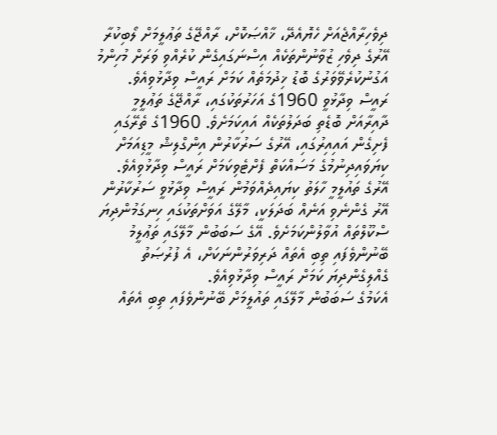ދިވެހިރާއްޖެއަށް ހެޔޮއެދޭ، ޚާއްޞަކޮށް، ރާއްޖޭގެ ތަޢުލީމަށް ލޯބިކުރާ އޭރުގެ ދިވެހި ޒުވާނުންތަކެއް އިސްނަގައިގެން ކުރެއްވި ވަރަށް މުހިންމު އަގުނުކުރެވޭވަރުގެ ބޮޑު ޚިދުމަތެއް ކަމަށް ރައީސް ވިދާޅުވިއެވެ.
ރައީސް ވިދާޅުވީ 1960ގެ އަހަރުތަކުގައި، ރާއްޖޭގެ ތަޢުލީމީ ދާއިރާއަށް ބޮޑެތި ބަދަލުތަކެއް އައިކަމަށެވެ. 1960ގެ ތެރޭގައި ފެށިގެން އައިއިރުގައި، އޭރުގެ ސަރުކާރުން އިންގްލިޝް މީޑިއަމަށް ކިޔަވައިދިނުމުގެ މަސައްކަތް ފެށްޓެވިކަމަށް ރައީސް ވިދާޅުވިއެވެ. އޭރުގެ ތައުލީމީ ހާލަތު ކިޔައިދެއްވަމުން ރައީސް ވިދާޅުވީ ސަރުކާރުން އޭރު ގެންނެވި އަނެއް ބަދަލަކީ، މާލޭގެ އަވަށްތަކުގައި ހިނގަމުންދިޔަ ސްކޫލްތައް އުވާލުންކަމަށެވެ. އޭގެ ސަބަބުން މާލޭގައި ތަޢުލީމު ބޭނުންވެފައި ތިބި އެތައް ދަރިވަރުންނަކަށް، އެ ފުރުޞަތު ގެއްލިގެންދިޔަ ކަމަށް ރައީސް ވިދާޅުވިއެވެ.
އެކަމުގެ ސަބަބުން މާލޭގައި ތައުލީމަށް ބޭނުންވެފައި ތިބި އެތައް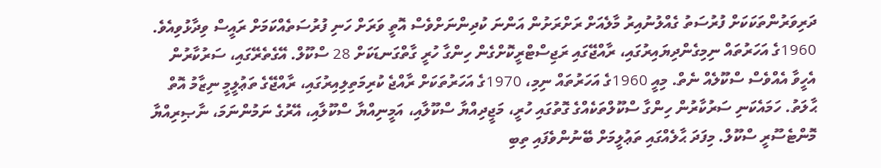ދަރިވަރުންތަކަކަށް ފުރުސަތު ގެއްލުނުއިރު މާލެއަށް ރަށްރަށުން އަންނަ ކުދިންނަށްވެސް އޮތީ ވަރަށް ހަނި ފުރުސަތެއްކަމަށް ރައީސް ވިދާޅުވިއެވެ.
1960ގެ އަހަރުތައް ނިމިގެންދިޔައިރުގައި، ރާއްޖޭގައި ރަޖިސްޓްރީކޮށްގެން ހިންގާ ހުރީ ގާތްގަނޑަކަށް 28 ސްކޫލް. އޭގެތެރޭގައި، ސަރުކާރުން އެހީވާ އެއްވެސް ސްކޫލެއް ނެތް. މިއީ 1960ގެ އަހަރުތައް ނިމި، 1970ގެ އަހަރުތަކަށް ރާއްޖެ ކުރިމަތިލިއިރުގައި، ރާއްޖޭގެ ތަޢުލީމީ ނިޒާމު އޮތް ޙާލަތު. ހަމައެކަނި ސަރުކާރުން ހިންގާ ސްކޫލްތަކެއްގެ ގޮތުގައި ހުރީ، މަޖީދިއްޔާ ސްކޫލާއި، އަމީނިއްޔާ ސްކޫލާއި، އޭރުގެ ނަމުންނަމަ، ނާޞިރިއްޔާ މޮންޓެސޫރީ ސްކޫލް. މިފަދަ ޙާލެއްގައި ތަޢުލީމަށް ބޭނުންވެފައި ތިބި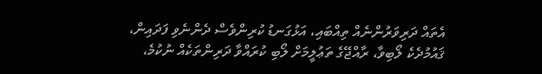އެތައް ދަރިވަރުންނެއް ތިއްބައި، އަޅުގަނޑު ކުރިންވެސް ދެންނެވި ފަދައިން، ޤައުމުދެކެ ލޯބިވާ، ރާއްޖޭގެ ތަޢުލީމަށް ލޯބި ކުރައްވާ ދަރިންތަކެއް ނުކުމެ،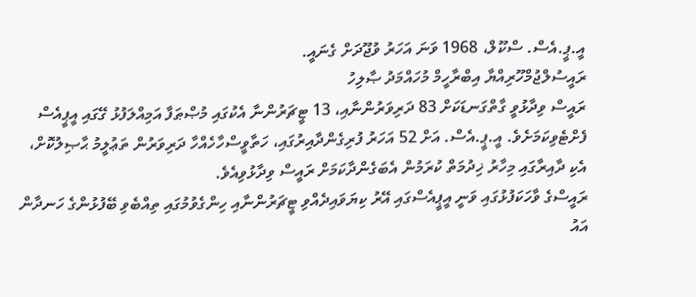އީ.ޕީ.އެސް. ސްކޫލް، 1968 ވަނަ އަހަރު ވުޖޫދަށް ގެނައީ.
ރައީސުލްޖުމްހޫރިއްޔާ އިބްރާހީމް މުހައްމަދު ޞާލިހު
ރައީސް ވިދާޅުވީ ގާތްގަނޑަކަށް 83 ދަރިވަރުންނާއި، 13 ޓީޗަރުންނާ އެކުގައި މުޞްޠަފާ އަމިއްލަފުޅު ގޭގައި އީޕީއެސް ފެށްޓެވިކަމަށެވެ. އީ.ޕީ.އެސް. އަށް 52 އަހަރު ފުރިގެންދާއިރުގައި، ހަތާވީސްހާހެއްހާ ދަރިވަރުން ތަޢުލީމު ޙާޞިލުކޮށް، އެކި ދާއިރާގައި މިހާރު ޚިދުމަތް ކުރަމުން އެބަގެންދާކަމަށް ރައީސް ވިދާޅުވިއެވެ.
ރައީސްގެ ވާހަކަފުޅުގައި ވަނީ އީޕީއެސްގައި އޭރު ކިޔަވައިދެއްވި ޓީޗަރުންނާއި ހިންގެވުމުގައި ތިއްބެވި ބޭފުޅުންގެ ހަނދާން އައު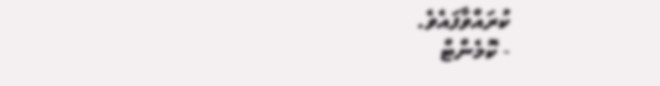ކުރައްވާފައެވެ.
- ކޮމެންޓް